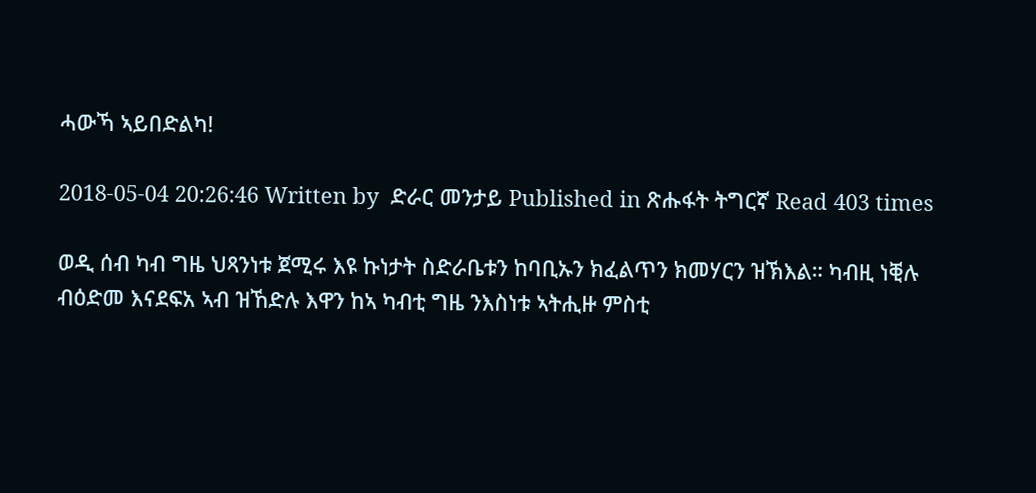ሓውኻ ኣይበድልካ!

2018-05-04 20:26:46 Written by  ድራር መንታይ Published in ጽሑፋት ትግርኛ Read 403 times

ወዲ ሰብ ካብ ግዜ ህጻንነቱ ጀሚሩ እዩ ኩነታት ስድራቤቱን ከባቢኡን ክፈልጥን ክመሃርን ዝኽእል። ካብዚ ነቒሉ ብዕድመ እናደፍአ ኣብ ዝኸድሉ እዋን ከኣ ካብቲ ግዜ ንእስነቱ ኣትሒዙ ምስቲ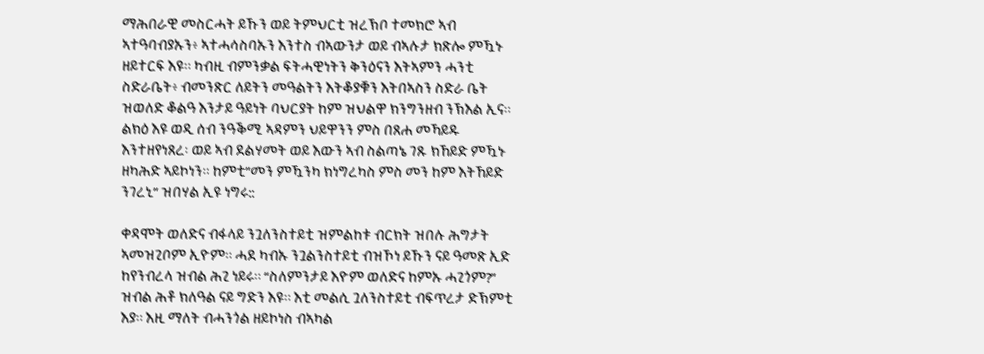ማሕበራዊ መስርሓት ይኹን ወይ ትምህርቲ ዝረኽቦ ተመክሮ ኣብ ኣተዓባብያኡን፥ ኣተሓሳስባኡን እንተስ ብኣውንታ ወይ ብኣሉታ ክጽሎ ምዃኑ ዘይተርፍ እዩ። ካብዚ ብምንቃል ፍትሓዊነትን ቅንዕናን እትኣምን ሓንቲ ስድራቤት፥ ብመንጽር ለይትን መዓልትን እትቆያቑን እትበኣስን ስድራ ቤት ዝወለድ ቆልዓ እንታይ ዓይነት ባህርያት ከም ዝህልዋ ክንግንዘብ ንኽእል ኢና። ልክዕ እዩ ወዲ ሰብ ንዓቕሚ ኣዳምን ህይዋንን ምስ በጸሐ መኻይዱ እንተዘየነጸረ፡ ወይ ኣብ ደልሃመት ወይ እውን ኣብ ስልጣኔ ገጹ ክኸይድ ምዃኑ ዘካሕድ ኣይኮነን። ከምቲ”መን ምዃንካ ክነግረካስ ምስ መን ከም እትኸይድ ንገረኒ” ዝበሃል ኢዩ ነግሩ::

ቀዳሞት ወለድና ብፋላይ ንጓለንስተይቲ ዝምልከቱ ብርክት ዝበሉ ሕግታት ኣመዝጊቦም ኢዮም። ሓደ ካብኡ ንጓልንስተይቲ ብዝኾነ ይኹን ናይ ዓመጽ ኢድ ከየንብረላ ዝብል ሕጊ ነይሩ። “ስለምንታይ እዮም ወለድና ከምኡ ሓጊጎም?” ዝብል ሕቶ ክለዓል ናይ ግድን እዩ። እቲ መልሲ ጓለንስተይቲ ብፍጥረታ ድኽምቲ እያ። እዚ ማለት ብሓንጎል ዘይኮነስ ብኣካል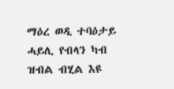ማዕረ ወዲ ተባዕታይ ሓይሊ የብላን ካብ ዝብል ብሂል እዩ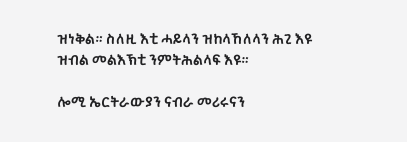ዝነቅል። ስለዚ እቲ ሓይላን ዝከላኸለላን ሕጊ እዩ ዝብል መልእኽቲ ንምትሕልላፍ እዩ።

ሎሚ ኤርትራውያን ናብራ መሪሩናን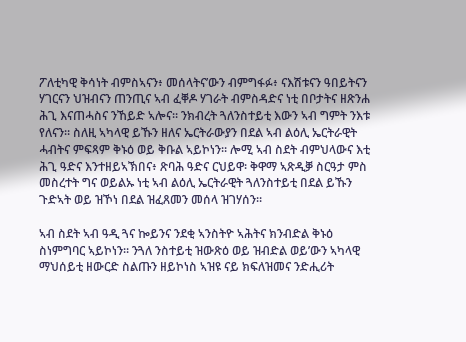ፖለቲካዊ ቅሳነት ብምስኣናን፥ መሰላትና’ውን ብምግፋፉ፥ ናእሽቱናን ዓበይትናን ሃገርናን ህዝብናን ጠንጢና ኣብ ፈቐዶ ሃገራት ብምስዳድና ነቲ በቦታትና ዘጽንሐ ሕጊ እናጠሓስና ንኸይድ ኣሎና። ንክብረት ጓለንስተይቲ እውን ኣብ ግምት ንእቱ የለናን። ስለዚ ኣካላዊ ይኹን ዘለና ኤርትራውያን በደል ኣብ ልዕሊ ኤርትራዊት ሓብትና ምፍጻም ቅኑዕ ወይ ቅቡል ኣይኮነን። ሎሚ ኣብ ስደት ብምህላውና እቲ ሕጊ ዓድና እንተዘይኣኽበና፥ ጽባሕ ዓድና ርህይዋ፡ ቅዋማ ኣጽዲቓ ስርዓታ ምስ መስረተት ግና ወይልኡ ነቲ ኣብ ልዕሊ ኤርትራዊት ጓለንስተይቲ በደል ይኹን ጉድኣት ወይ ዝኾነ በደል ዝፈጸመን መሰላ ዝገሃሰን።

ኣብ ስደት ኣብ ዓዲ ጓና ኰይንና ንደቂ ኣንስትዮ ኣሕትና ክንብድል ቅኑዕ ስነምግባር ኣይኮነን። ንጓለ ንስተይቲ ዝውጽዕ ወይ ዝብድል ወይ’ውን ኣካላዊ ማህሰይቲ ዘውርድ ስልጡን ዘይኮነስ ኣዝዩ ናይ ክፍለዝመና ንድሒሪት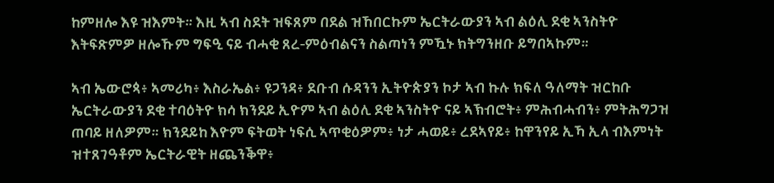ከምዘሎ እዩ ዝእምት። እዚ ኣብ ስደት ዝፍጸም በደል ዝኸበርኩም ኤርትራውያን ኣብ ልዕሊ ደቂ ኣንስትዮ እትፍጽምዎ ዘሎኹም ግፍዒ ናይ ብሓቂ ጸረ-ምዕብልናን ስልጣነን ምዃኑ ክትግንዘቡ ይግበኣኩም።

ኣብ ኤውሮጳ፥ ኣመሪካ፥ እስራኤል፥ ዩጋንዳ፥ ደቡብ ሱዳንን ኢትዮጵያን ኮታ ኣብ ኩሉ ክፍለ ዓለማት ዝርከቡ ኤርትራውያን ደቂ ተባዕትዮ ክሳ ክንደይ ኢዮም ኣብ ልዕሊ ደቂ ኣንስትዮ ናይ ኣኽብሮት፥ ምሕብሓብን፥ ምትሕግጋዝ ጠባይ ዘለዎም። ክንደይከ እዮም ፍትወት ነፍሲ ኣጥቂዕዎም፥ ነታ ሓወይ፥ ረደኣየይ፥ ከዋንየይ ኢኻ ኢላ ብእምነት ዝተጸገዓቶም ኤርትራዊት ዘጨንቕዋ፥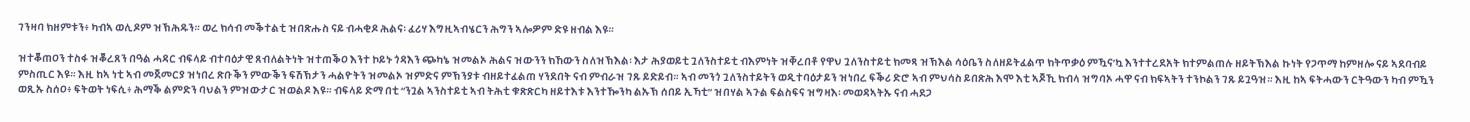ገንዛባ ክዘምቱን፥ ካብኣ ወሊዶም ዝኽሕዱን። ወረ ክሳብ መቕተልቲ ዝበጽሑስ ናይ ብሓቂዶ ሕልና፡ ፈሪሃ እግዚኣብሄርን ሕግን ኣሎዎም ድዩ ዘብል እዩ።

ዝተቖጠዐን ተስፋ ዝቖረጸን በዓል ሓዳር ብፍላይ ብተባዕታዊ ጸብለልትነት ዝተጠቕዐ እንተ ኮይኑ ጎዳእን ጭካኔ ዝመልኦ ሕልና ዝውንን ክኸውን ስለዝኽእል፡ እታ ሕያወይቲ ጓለንስተይቲ ብእምነት ዝቐረበቶ የዋህ ጓለንስተይቲ ክመጻ ዝኽእል ሳዕቤን ስለዘይትፈልጥ ክትጥቃዕ ምዃና’ኳ እንተተረደአት ክተምልጠሉ ዘይትኽእል ኩነት የጋጥማ ከምዘሎ ናይ ኣደባብይ ምስጢር እዩ። እዚ ከኣ ነቲ ኣብ መጀመርያ ዝነበረ ጽቡቕን ምውቕን ፍሽኽታን ሓልዮትን ዝመልኦ ዝምድና ምኽንያቱ ብዘይተፈልጠ ሃንደበት ናብ ምብራዝ ገጹ ይድይብ። ኣብ መንጎ ጓለንስተይትን ወዲተባዕታይን ዝነበረ ፍቕሪ ድሮ ኣብ ምህሳስ ይበጽሕ እሞ እቲ ኣጆኺ ክብላ ዝግባኦ ሓዋ ናብ ክፍኣትን ተንኮልን ገጹ ይጓዓዝ። እዚ ከኣ ፍትሓውን ርትዓውን ካብ ምዃን ወጺኡ ስሰዐ፥ ፍትወት ነፍሲ፥ ሕማቕ ልምድን ባህልን ምዝውታር ዝወልዶ እዩ። ብፍላይ ድማ በቲ “ንጓል ኣንስተይቲ ኣብ ትሕቲ ቁጽጽርካ ዘይተእቱ እንተዀንካ ልኡኽ ሰበይ ኢኻቲ” ዝበሃል ኣጉል ፍልስፍና ዝግዛእ፡ መወዳኣትኡ ናብ ሓደጋ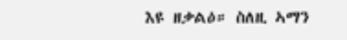እዩ ዘቃልዕ። ስለዚ ኣማን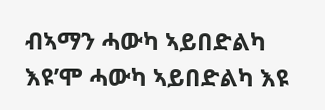ብኣማን ሓውካ ኣይበድልካ እዩ’ሞ ሓውካ ኣይበድልካ እዩ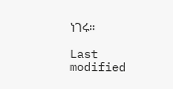ነገሩ።

Last modified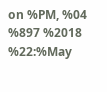on %PM, %04 %897 %2018 %22:%May